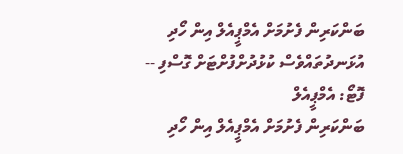ބަންކަރިން ފެށުމަށް އެމްޕީއެލް އިން ހޯދި އުޅަނދުތައްވެސް ކުޅުދުށްފުށްޓަށް ގޮސްފި -- ފޮޓޯ: އެމްޕީއެލް
ބަންކަރިން ފެށުމަށް އެމްޕީއެލް އިން ހޯދި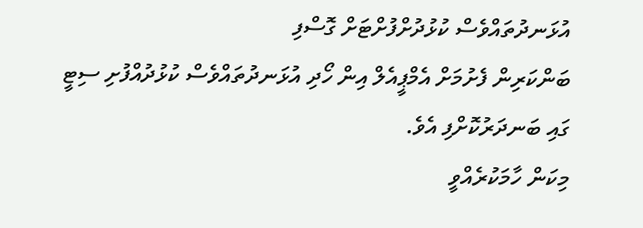އުޅަނދުތައްވެސް ކުޅުދުށްފުށްޓަށް ގޮސްފި
ބަންކަރިން ފެށުމަށް އެމްޕީއެލް އިން ހޯދި އުޅަނދުތައްވެސް ކުޅުދުއްފުށި ސިޓީ ގައި ބަނދަރުކޮށްފި އެވެ.
މިކަން ހާމަކުރެއްވީ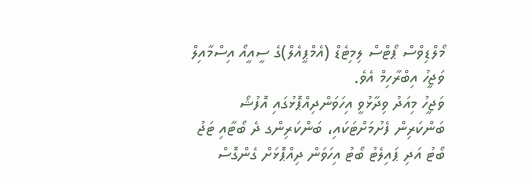މޯލްޑިވްސް ޕޯޓްސް ލިމިޓެޑް (އެމްޕީއެލް)ގެ ސީއީއޯ އިސްމާއިލް ވަޖީހު އިބްރާހިމް އެވެ.
ވަޖީހު މިއަދު ވިދާޅުވީ އިހަވަންދިއްޕޮޅުގައި އޮފުޝޯ ބަންކަރިން ފެށުމަށްޓަކައި، ބަންކަރިންގ ދެ ބޯޓާއި ޓަޖު ބޯޓު އަދި ޕައިލެޓު ބޯޓު އިހަވަން ދިއްޕޮޅަށް ގެންގޮސް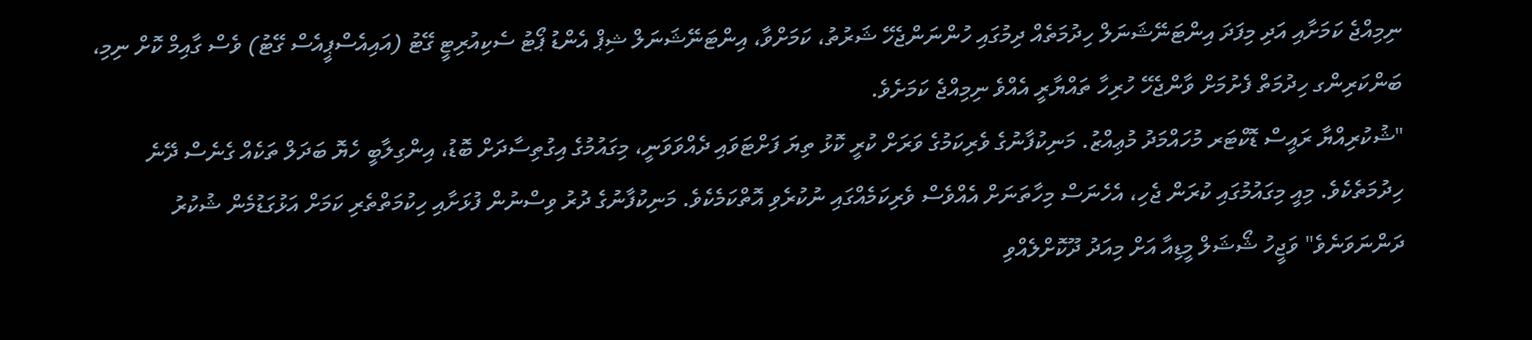ނިމިއްޖެ ކަމަށާއި އަދި މިފަދަ އިންޓަނޭޝަނަލް ހިދުމަތެއް ދިމުގައި ހުންނަންޖެހޭ ޝަރުތު، ކަމަށްވާ، އިންޓަނޭޝަނަލް ޝިޕް އެންޑު ޕޯޓު ސެކިއުރިޓީ ގޭޓު (އައިއެސްޕީއެސް ގޭޓު) ވެސް ގާއިމް ކޮށް ނިމި، ބަންކަރިންގ ހިދުމަތް ފެށުމަށް ވާންޖެހޭ ހުރިހާ ތައްޔާރީ އެއްވެ ނިމިއްޖެ ކަމަށެވެ.
"ޝުކުރިއްޔާ ރައީސް ޑޮކްޓަރ މުހައްމަދު މުޢިއްޒު. މަނިކުފާނުގެ ވެރިކަމުގެ ވަރަށް ކުރީ ކޮޅު ތިޔަ ފަށްޓަވައި ދެއްވަވަނީ، މިގައުމުގެ އިގުތިސާދަށް ބޮޑު، އިންގިލާބީ ހެޔޮ ބަދަލް ތަކެއް ގެނެސް ދޭނެ ހިދުމަތެކެވެ. މިއީ މިގައުމުގައި ކުރަން ޖެހި، އެހެނަސް މިހާތަނަށް އެއްވެސް ވެރިކަމެއްގައި ނުކުރެވި އޮތްކަމެކެވެ. މަނިކުފާނުގެ ދުރު ވިސްނުން ފުޅަށާއި ހިކުމަތްތެރި ކަމަށް އަޅުގަޑުމެން ޝުކުރު ދަންނަވަނެވެ" ވަޖީހު ޝޯޝަލް މީޑިއާ އަށް މިއަދު ދޫކޮށްލެއްވި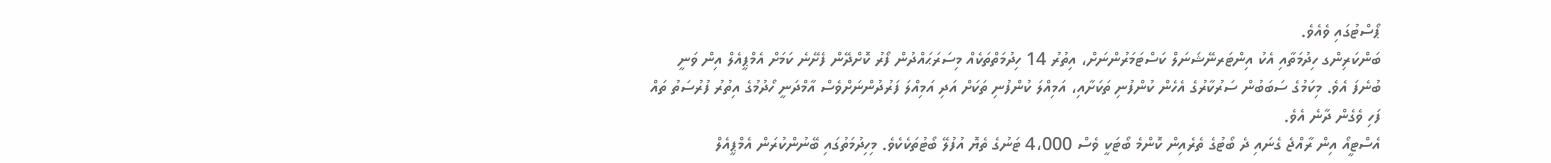ޕޯސްޓުގައި ވެއެވެ.
ބަންކަރިންގ ހިދުމަތާއި އެކު އިންޓަރނޭޝަނަލް ކަސްޓަމަރުންނަށް، އިތުރު 14 ހިދުމަތްތަކެއް މިސަރަޙައްދުން ފޯރު ކޮށްދޭން ފެށޭނެ ކަމަށް އެމްޕީއެލް އިން ވަނީ ބުނެފަ އެވެ. މިކަމުގެ ސަބަބުން ސަރުކާރުގެ އެހެން ކުންފުނި ތަކަށާއި، އަމިއްލަ ކުންފުނި ތަކަށް އަދި އަމިއްލަ ފަރުދުންނަށްވެސް އާމްދަނީ ހޯދުމުގެ އިތުރު ފުރުސަތު ތައް ފަހި ވެގެން ދާނެ އެވެ.
އެސްޓީއޯ އިން ރާއްޖެ ގެނައި ދެ ބޯޓުގެ ތެރެއިން ކޮންމެ ބޯޓަކީ ވެސް 4،000 ޓަނުގެ ތެޔޮ އުފުލޭ ބޯޓުތަކެކެވެ. މިހިދުމަތުގައި ބޭނުންކުރަން އެމްޕީއެލް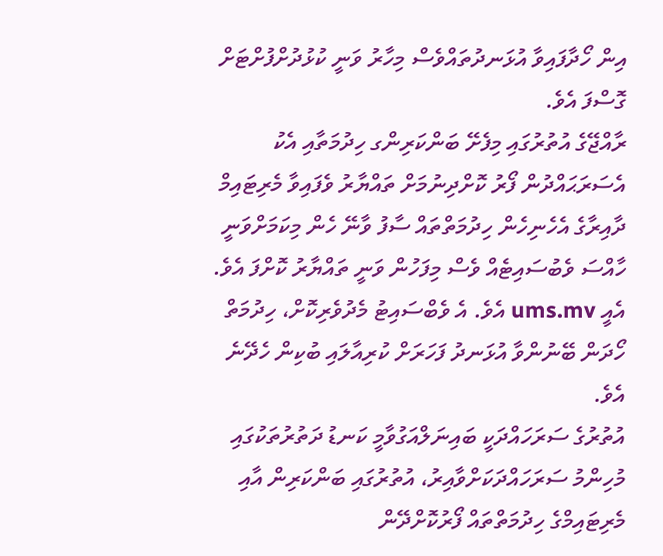އިން ހޯދާފައިވާ އުޅަނދުތައްވެސް މިހާރު ވަނީ ކުޅުދުށްފުށްޓަށް ގޮސްފަ އެވެ.
ރާއްޖޭގެ އުތުރުގައި މިފެށޭ ބަންކަރިންގ ހިދުމަތާއި އެކު އެސަރަޙައްދުން ފޯރު ކޮށްދިނުމަށް ތައްޔާރު ވެފައިވާ މެރިޓައިމް ދާއިރާގެ އެހެނިހެން ހިދުމަތްތައް ސާފު ވާނޭ ހެން މިކަމަށްވަނީ ހާއްސަ ވެބުސައިޓެއް ވެސް މިފަހުން ވަނީ ތައްޔާރު ކޮށްފަ އެވެ. އެއީ ums.mv އެވެ. އެ ވެބްސައިޓު މެދުވެރިކޮށް، ހިދުމަތް ހޯދަން ބޭނުންވާ އުޅަނދު ފަހަރަށް ކުރިއާލައި ބުކިން ހެދޭނެ އެވެ.
އުތުރުގެ ސަރަހައްދަކީ ބައިނަލްއަގުވާމީ ކަނޑު ދަތުރުތަކުގައި މުހިންމު ސަރަހައްދަކަށްވާއިރު، އުތުރުގައި ބަންކަރިން އާއި މެރިޓައިމްގެ ހިދުމަތްތައް ފޯރުކޮށްދޭން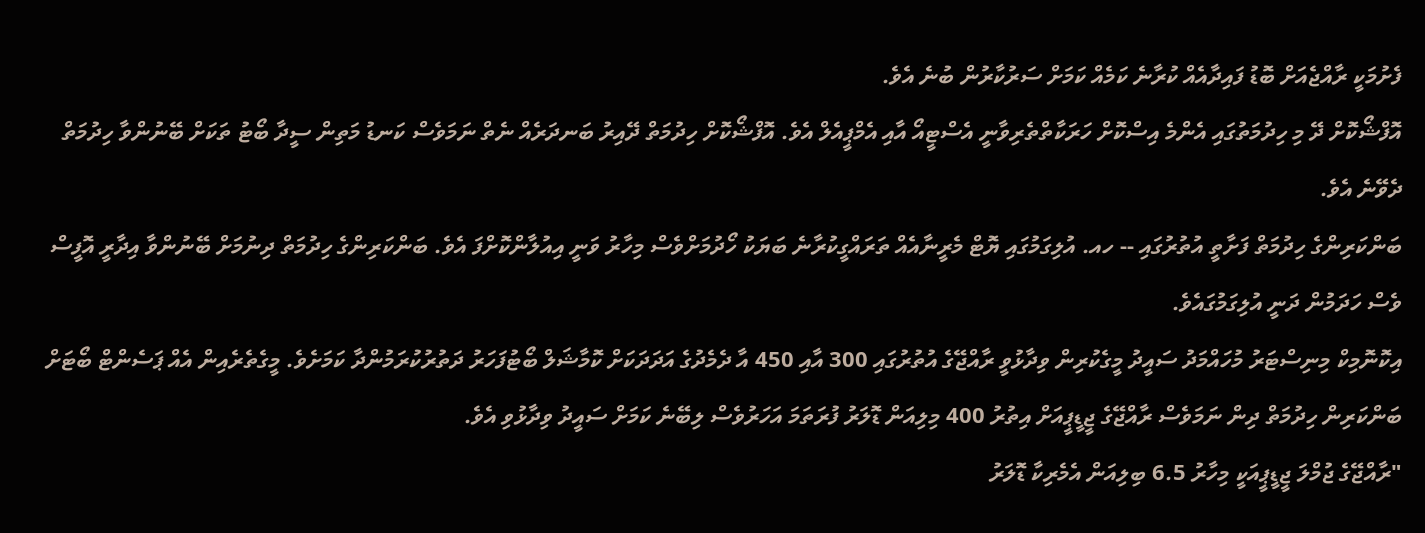ފެށުމަކީ ރާއްޖެއަށް ބޮޑު ފައިދާއެއް ކުރާނެ ކަމެއް ކަމަށް ސަރުކާރުން ބުނެ އެވެ.
އޮފްޝޯކޮށް ދޭ މި ހިދުމަތުގައި އެންމެ އިސްކޮށް ހަރަކާތްތެރިވާނީ އެސްޓީއޯ އާއި އެމްޕީއެލް އެވެ. އޮފްޝޯކޮށް ހިދުމަތް ދޭއިރު ބަނދަރެއް ނެތް ނަމަވެސް ކަނޑު މަތިން ސީދާ ބޯޓު ތަކަށް ބޭނުންވާ ހިދުމަތް ދެވޭނެ އެވެ.
ބަންކަރިންގެ ހިދުމަތް ފަށާތީ އުތުރުގައި -- ހއ. އުލިގަމުގައި ޔޮޓް މެރީނާއެއް ތަރައްގީކުރާނެ ބަޔަކު ހޯދުމަށްވެސް މިހާރު ވަނީ އިއުލާންކޮށްފަ އެވެ. ބަންކަރިންގެ ހިދުމަތް ދިނުމަށް ބޭނުންވާ އިދާރީ އޮފީސް ވެސް ހަދަމުން ދަނީ އުލިގަމުގައެވެ.
އިކޮނޮމިކް މިނިސްޓަރު މުހައްމަދު ސައީދު މީގެކުރިން ވިދާޅުވީ ރާއްޖޭގެ އުތުރުގައި 300 އާއި 450 އާ ދެމެދުގެ އަދަދަކަށް ކޮމާޝަލް ބޯޓުފަހަރު ދަތުރުކުރަމުންދާ ކަމަށެވެ. މީގެތެރެއިން އެއް ޕަސެންޓް ބޯޓަށް ބަންކަރިން ހިދުމަތް ދިން ނަމަވެސް ރާއްޖޭގެ ޖީޑީޕީއަށް އިތުރު 400 މިލިއަން ޑޮލަރު ފުރަތަމަ އަހަރުވެސް ލިބޭނެ ކަމަށް ސައީދު ވިދާޅުވި އެވެ.
"ރާއްޖޭގެ ޖުމްލަ ޖީޑީޕީއަކީ މިހާރު 6.5 ބިލިއަން އެމެރިކާ ޑޮލަރު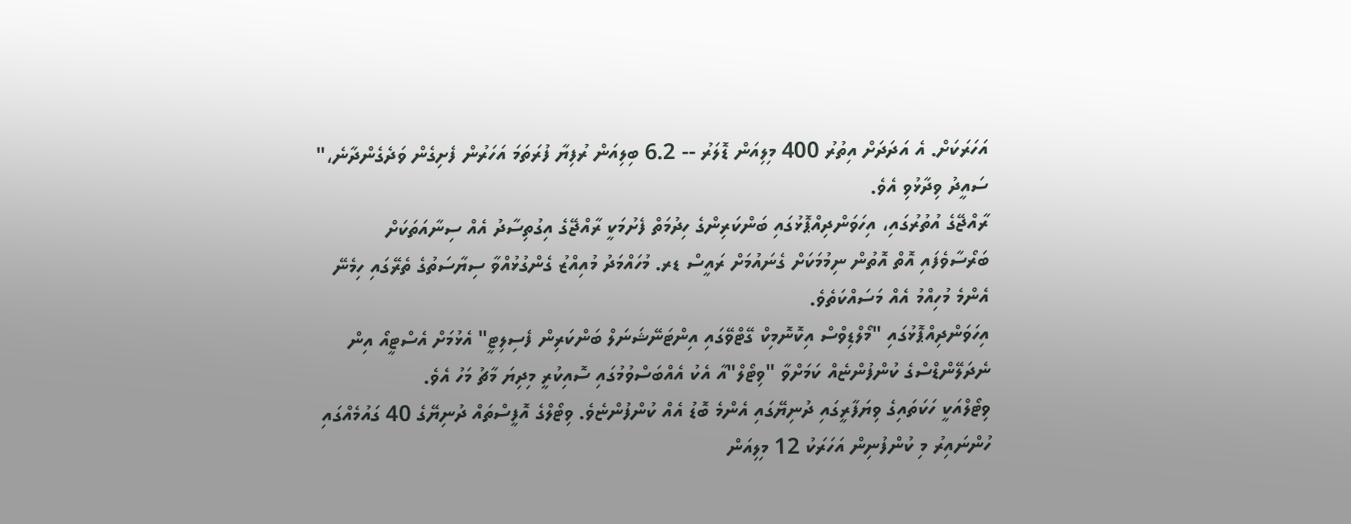އަހަރަކަށް. އެ އަދަދަށް އިތުރު 400 މިލިއަން ޑޮލަރު -- 6.2 ބިލިއަން ރުފިޔާ ފުރަތަމަ އަހަރުން ފެށިގެން ވަދެގެންދާނެ،" ސައީދު ވިދާޅުވި އެވެ.
ރާއްޖޭގެ އުތުރުގައި، އިހަވަންދިއްޕޮޅުގައި ބަންކަރިންގެ ހިދުމަތް ފެށުމަކީ ރާއްޖޭގެ އިގުތިސާދު އެއް ސިނާއަތަކަށް ބަރޯސާވެފައި އޮތް އޮތުން ނިމުމަކަށް ގެނައުމަށް ރައީސް ޑރ. މުހައްމަދު މުއިއްޒު ގެންގުޅުއްވާ ސިޔާސަތުގެ ތެރޭގައި ހިމެނޭ އެންމެ މުހިއްމު އެއް މަސައްކަތެވެ.
އިހަވަންދިއްޕޮޅުގައި "މޯލްޑިވްސް އިކޮނޮމިކް ގޭޓްވޭގައި އިންޓަނޭޝަނަލް ބަންކަރިން ފެސިލިޓީ" އެޅުމަށް އެސްޓީއޯ އިން ނެދަލޭންޑްސްގެ ކުންފުންޏެއް ކަމަށްވާ "ވިޓޯލް"އާ އެކު އެއްބަސްވުމުގައި ސޮއިކުރީ މިދިޔަ މާޗު މަހު އެވެ.
ވިޓޯލްއަކީ ހަކަތައިގެ ވިޔަފާރީގައި ދުނިޔޭގައި އެންމެ ބޮޑު އެއް ކުންފުންޏެވެ. ވިޓޯލްގެ އޮފީސްތައް ދުނިޔޭގެ 40 ގައުމެއްގައި ހުންނައިރު މި ކުންފުނިން އަހަރަކު 12 މިލިއަން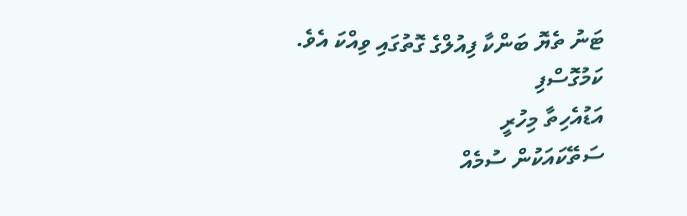ޓަނު ތެޔޮ ބަންކާ ފިއުލްގެ ގޮތުގައި ވިއްކަ އެވެ.
ކަމުގޮސްފި
އަޑުއެހިތާ މިހުރީ
ސަތޭކައަކުން ސުމެއް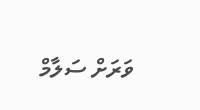ވަރަށް ސަލާމް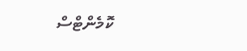ކޮމެންޓްސް